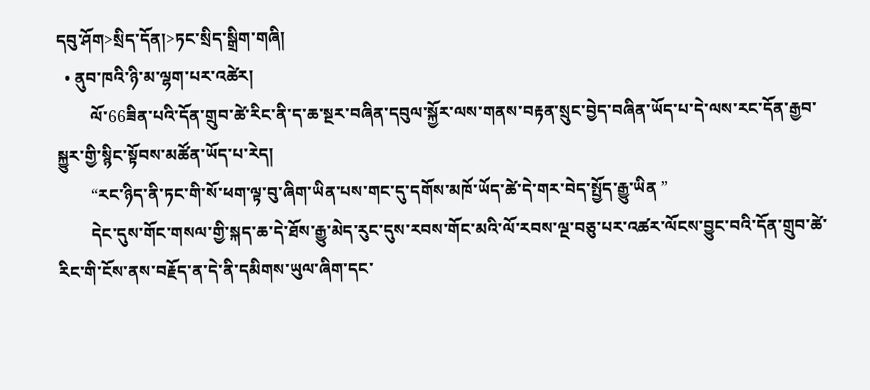དབུ་ཤོག>སྲིད་དོན།>ཏང་སྲིད་སྒྲིག་གཞི།
  • ནུབ་ཁའི་ཉི་མ་ལྷག་པར་འཚེར།
        ལོ་66ཟིན་པའི་དོན་གྲུབ་ཚེ་རིང་ནི་ད་ཆ་སྔར་བཞིན་དབུལ་སྐྱོར་ལས་གནས་བརྟན་སྲུང་བྱེད་བཞིན་ཡོད་པ་དེ་ལས་རང་དོན་རྒྱབ་སྐྱུར་གྱི་སྙིང་སྟོབས་མཚོན་ཡོད་པ་རེད།
        “རང་ཉིད་ནི་ཏང་གི་སོ་ཕག་ལྟ་བུ་ཞིག་ཡིན་པས་གང་དུ་དགོས་མཁོ་ཡོད་ཚེ་དེ་གར་བེད་སྤྱོད་རྒྱུ་ཡིན ”
        དེང་དུས་གོང་གསལ་གྱི་སྐད་ཆ་དེ་ཐོས་རྒྱུ་མེད་རུང་དུས་རབས་གོང་མའི་ལོ་རབས་ལྔ་བཅུ་པར་འཚར་ལོངས་བྱུང་བའི་དོན་གྲུབ་ཚེ་རིང་གི་ངོས་ནས་བརྗོད་ན་དེ་ནི་དམིགས་ཡུལ་ཞིག་དང་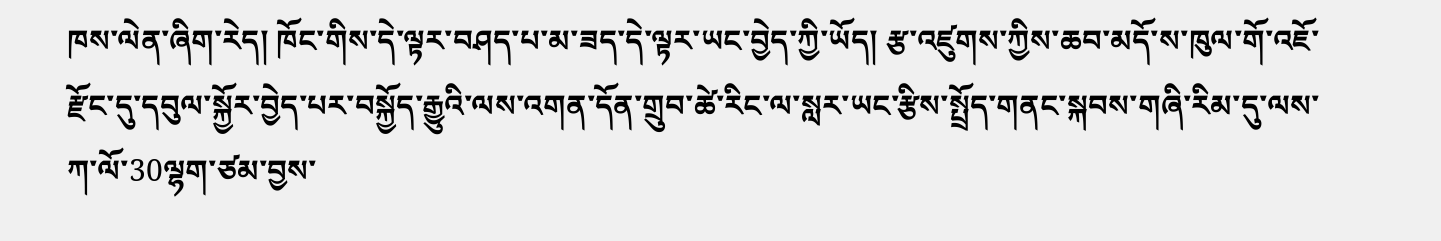ཁས་ལེན་ཞིག་རེད། ཁོང་གིས་དེ་ལྟར་བཤད་པ་མ་ཟད་དེ་ལྟར་ཡང་བྱེད་ཀྱི་ཡོད། རྩ་འཛུགས་ཀྱིས་ཆབ་མདོ་ས་ཁུལ་གོ་འཇོ་རྫོང་དུ་དབུལ་སྐྱོར་བྱེད་པར་བསྐྱོད་རྒྱུའི་ལས་འགན་དོན་གྲུབ་ཚེ་རིང་ལ་སླར་ཡང་རྩིས་སྤྲོད་གནང་སྐབས་གཞི་རིམ་དུ་ལས་ཀ་ལོ་30ལྷག་ཙམ་བྱས་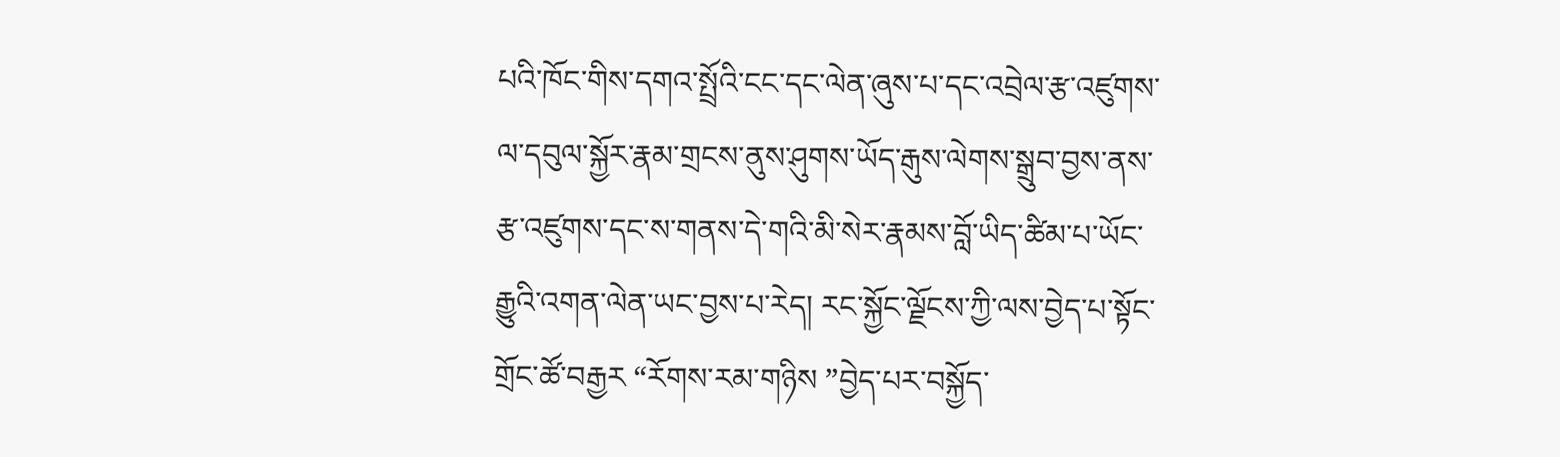པའི་ཁོང་གིས་དགའ་སྤྲོའི་ངང་དང་ལེན་ཞུས་པ་དང་འབྲེལ་རྩ་འཛུགས་ལ་དབུལ་སྐྱོར་རྣམ་གྲངས་ནུས་ཤུགས་ཡོད་རྒུས་ལེགས་སྒྲུབ་བྱས་ནས་རྩ་འཛུགས་དང་ས་གནས་དེ་གའི་མི་སེར་རྣམས་བློ་ཡིད་ཚིམ་པ་ཡོང་རྒྱུའི་འགན་ལེན་ཡང་བྱས་པ་རེད། རང་སྐྱོང་ལྗོངས་ཀྱི་ལས་བྱེད་པ་སྟོང་གྲོང་ཚོ་བརྒྱར “རོགས་རམ་གཉིས ”བྱེད་པར་བསྐྱོད་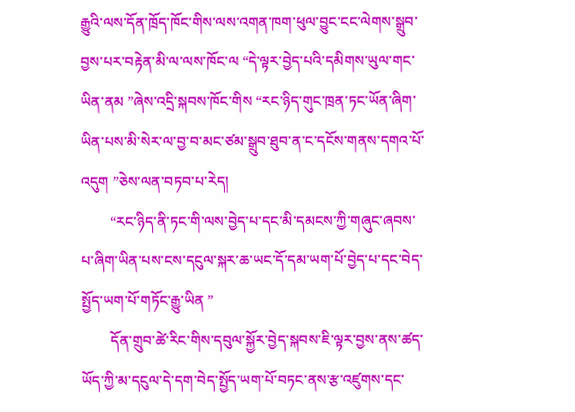རྒྱུའི་ལས་དོན་ཁྲོད་ཁོང་གིས་ལས་འགན་ཁག་ཕུལ་བྱུང་ངང་ལེགས་སྒྲུབ་བྱས་པར་བརྟེན་མི་ལ་ལས་ཁོང་ལ “དེ་ལྟར་བྱེད་པའི་དམིགས་ཡུལ་གང་ཡིན་ནམ ”ཞེས་འདྲི་སྐབས་ཁོང་གིས “རང་ཉིད་གུང་ཁྲན་ཏང་ཡོན་ཞིག་ཡིན་པས་མི་སེར་ལ་བྱ་བ་མང་ཙམ་སྒྲུབ་ཐུབ་ན་ང་དངོས་གནས་དགའ་པོ་འདུག ”ཅེས་ལན་བཏབ་པ་རེད།
        “རང་ཉིད་ནི་ཏང་གི་ལས་བྱེད་པ་དང་མི་དམངས་ཀྱི་གཞུང་ཞབས་པ་ཞིག་ཡིན་པས་ངས་དངུལ་སྐར་ཆ་ཡང་དོ་དམ་ཡག་པོ་བྱེད་པ་དང་བེད་སྤྱོད་ཡག་པོ་གཏོང་རྒྱུ་ཡིན ”
        དོན་གྲུབ་ཚེ་རིང་གིས་དབུལ་སྐྱོར་བྱེད་སྐབས་ཇི་ལྟར་བྱས་ནས་ཚད་ཡོད་ཀྱི་མ་དངུལ་དེ་དག་བེད་སྤྱོད་ཡག་པོ་བཏང་ནས་རྩ་འཛུགས་དང་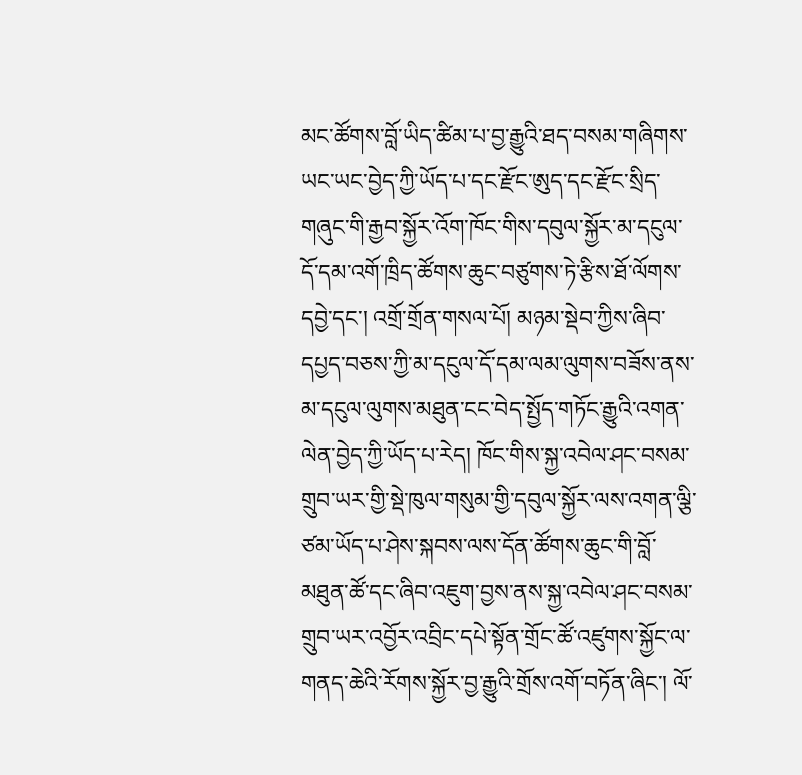མང་ཚོགས་བློ་ཡིད་ཚིམ་པ་བྱ་རྒྱུའི་ཐད་བསམ་གཞིགས་ཡང་ཡང་བྱེད་ཀྱི་ཡོད་པ་དང་རྫོང་ཨུད་དང་རྫོང་སྲིད་གཞུང་གི་རྒྱབ་སྐྱོར་འོག་ཁོང་གིས་དབུལ་སྐྱོར་མ་དངུལ་དོ་དམ་འགོ་ཁྲིད་ཚོགས་ཆུང་བཙུགས་ཏེ་རྩིས་ཐོ་ལོགས་དབྱེ་དང་། འགྲོ་གྲོན་གསལ་པོ། མཉམ་སྡེབ་ཀྱིས་ཞིབ་དཔྱད་བཅས་ཀྱི་མ་དངུལ་དོ་དམ་ལམ་ལུགས་བཟོས་ནས་མ་དངུལ་ལུགས་མཐུན་ངང་བེད་སྤྱོད་གཏོང་རྒྱུའི་འགན་ལེན་བྱེད་ཀྱི་ཡོད་པ་རེད། ཁོང་གིས་སྐྱ་འབེལ་ཤང་བསམ་གྲུབ་ཡར་གྱི་སྡེ་ཁུལ་གསུམ་གྱི་དབུལ་སྐྱོར་ལས་འགན་ལྕི་ཙམ་ཡོད་པ་ཤེས་སྐབས་ལས་དོན་ཚོགས་ཆུང་གི་བློ་མཐུན་ཚོ་དང་ཞིབ་འཇུག་བྱས་ནས་སྐྱ་འབེལ་ཤང་བསམ་གྲུབ་ཡར་འབྱོར་འབྲིང་དཔེ་སྟོན་གྲོང་ཚོ་འཛུགས་སྐྱོང་ལ་གནད་ཆེའི་རོགས་སྐྱོར་བྱ་རྒྱུའི་གྲོས་འགོ་བཏོན་ཞིང་། ལོ་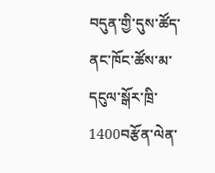བདུན་གྱི་དུས་ཚོད་ནང་ཁོང་ཚོས་མ་དངུལ་སྒོར་ཁྲི་1400བརྩོན་ལེན་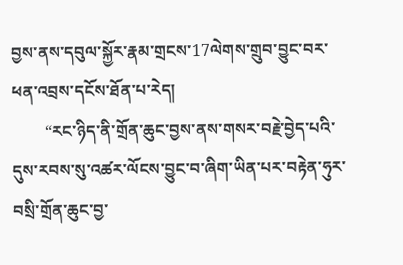བྱས་ནས་དབུལ་སྐྱོར་རྣམ་གྲངས་17ལེགས་གྲུབ་བྱུང་བར་ཕན་འབྲས་དངོས་ཐོན་པ་རེད།
        “རང་ཉིད་ནི་གྲོན་ཆུང་བྱས་ནས་གསར་བརྗེ་བྱེད་པའི་དུས་རབས་སུ་འཚར་ལོངས་བྱུང་བ་ཞིག་ཡིན་པར་བརྟེན་ཧུར་བསྲི་གྲོན་ཆུང་བྱ་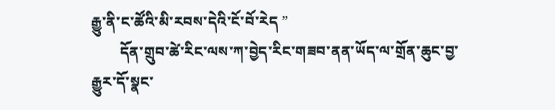རྒྱུ་ནི་ང་ཚོའི་མི་རབས་དེའི་ངོ་བོ་རེད ”
        དོན་གྲུབ་ཚེ་རིང་ལས་ཀ་བྱེད་རིང་གཟབ་ནན་ཡོད་ལ་གྲོན་ཆུང་བྱ་རྒྱུར་དོ་སྣང་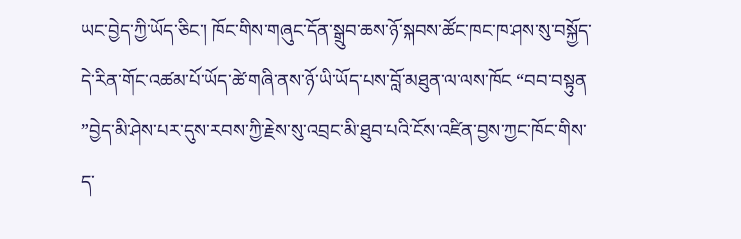ཡང་བྱེད་ཀྱི་ཡོད་ཅིང་། ཁོང་གིས་གཞུང་དོན་སྒྲུབ་ཆས་ཉོ་སྐབས་ཚོང་ཁང་ཁ་ཤས་སུ་བསྐྱོད་དེ་རིན་གོང་འཚམ་པོ་ཡོད་ཚེ་གཞི་ནས་ཉོ་ཡི་ཡོད་པས་བློ་མཐུན་ལ་ལས་ཁོང “བབ་བསྟུན ”བྱེད་མི་ཤེས་པར་དུས་རབས་ཀྱི་རྗེས་སུ་འབྲང་མི་ཐུབ་པའི་ངོས་འཛིན་བྱས་ཀྱང་ཁོང་གིས་ད་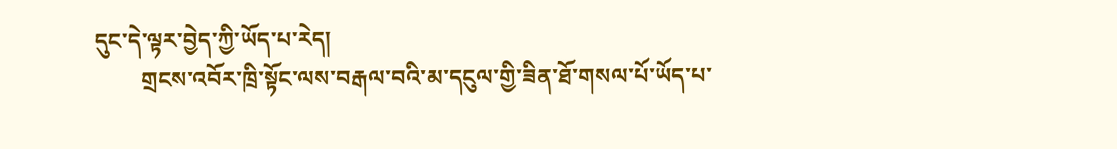དུང་དེ་ལྟར་བྱེད་ཀྱི་ཡོད་པ་རེད།
        གྲངས་འབོར་ཁྲི་སྟོང་ལས་བརྒལ་བའི་མ་དངུལ་གྱི་ཟིན་ཐོ་གསལ་པོ་ཡོད་པ་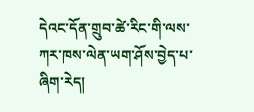དེའང་དོན་གྲུབ་ཚེ་རིང་གི་ལས་ཀར་ཁས་ལེན་ཡག་ཤོས་བྱེད་པ་ཞིག་རེད།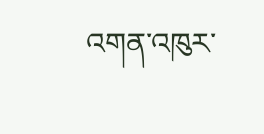འགན་འཁུར་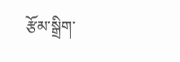རྩོམ་སྒྲིག་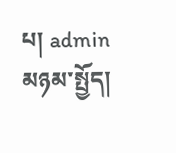པ། admin
མཉམ་སྤྱོད།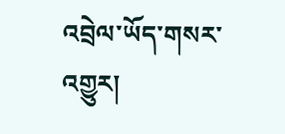འབྲེལ་ཡོད་གསར་འགྱུར།